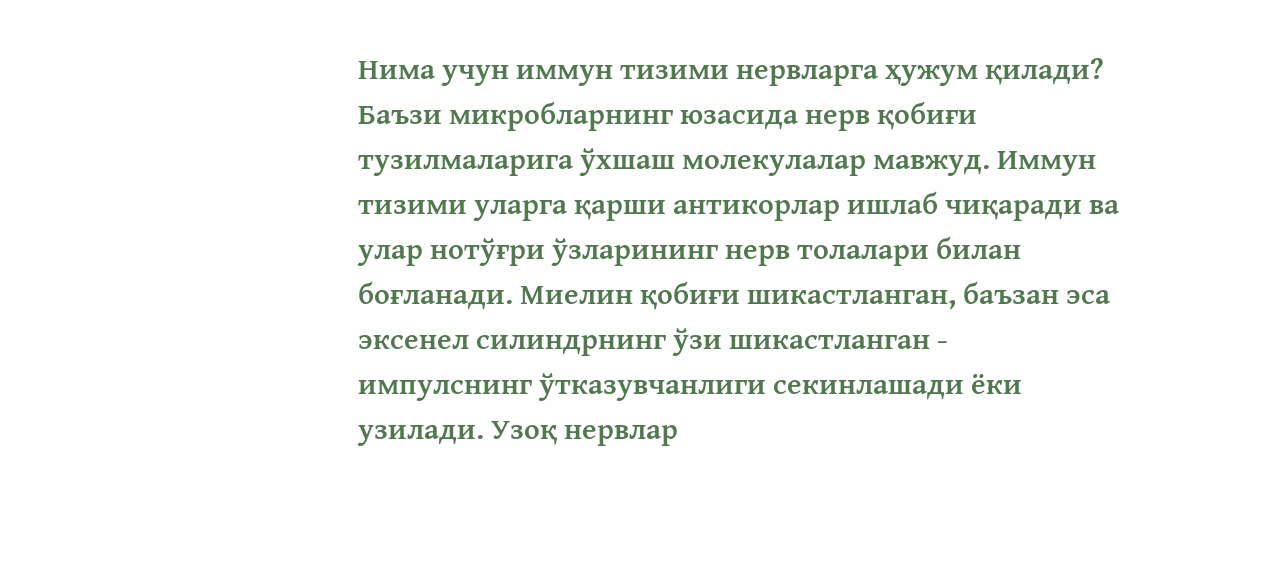Нима учун иммун тизими нервларга ҳужум қилади?
Баъзи микробларнинг юзасида нерв қобиғи тузилмаларига ўхшаш молекулалар мавжуд. Иммун тизими уларга қарши антикорлар ишлаб чиқаради ва улар нотўғри ўзларининг нерв толалари билан боғланади. Миелин қобиғи шикастланган, баъзан эса эксенел силиндрнинг ўзи шикастланган - импулснинг ўтказувчанлиги секинлашади ёки узилади. Узоқ нервлар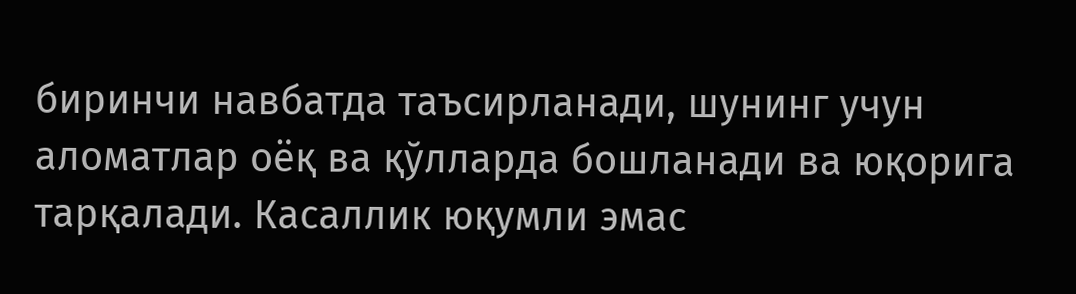биринчи навбатда таъсирланади, шунинг учун аломатлар оёқ ва қўлларда бошланади ва юқорига тарқалади. Касаллик юқумли эмас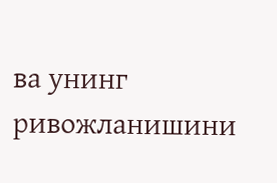ва унинг ривожланишини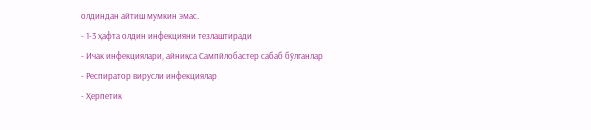олдиндан айтиш мумкин эмас.
- 1-3 ҳафта олдин инфекцияни тезлаштиради
- Ичак инфекциялари, айниқса Сампйлобастер сабаб бўлганлар
- Респиратор вирусли инфекциялар
- Ҳерпетик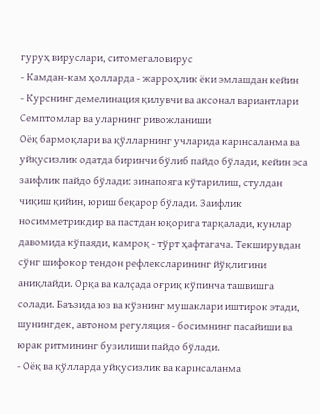гуруҳ вируслари, ситомегаловирус
- Камдан-кам ҳолларда - жарроҳлик ёки эмлашдан кейин
- Курснинг демелинация қилувчи ва аксонал вариантлари
Семптомлар ва уларнинг ривожланиши
Оёқ бармоқлари ва қўлларнинг учларида карıнсаланма ва уйқусизлик одатда биринчи бўлиб пайдо бўлади, кейин эса заифлик пайдо бўлади: зинапояга кўтарилиш, стулдан чиқиш қийин, юриш беқарор бўлади. Заифлик носимметрикдир ва пастдан юқорига тарқалади, кунлар давомида кўпаяди, камроқ - тўрт ҳафтагача. Текширувдан сўнг шифокор тендон рефлексларининг йўқлигини аниқлайди. Орқа ва калçада оғриқ кўпинча ташвишга солади. Баъзида юз ва кўзнинг мушаклари иштирок этади, шунингдек, автоном регуляция - босимнинг пасайиши ва юрак ритмининг бузилиши пайдо бўлади.
- Оёқ ва қўлларда уйқусизлик ва карıнсаланма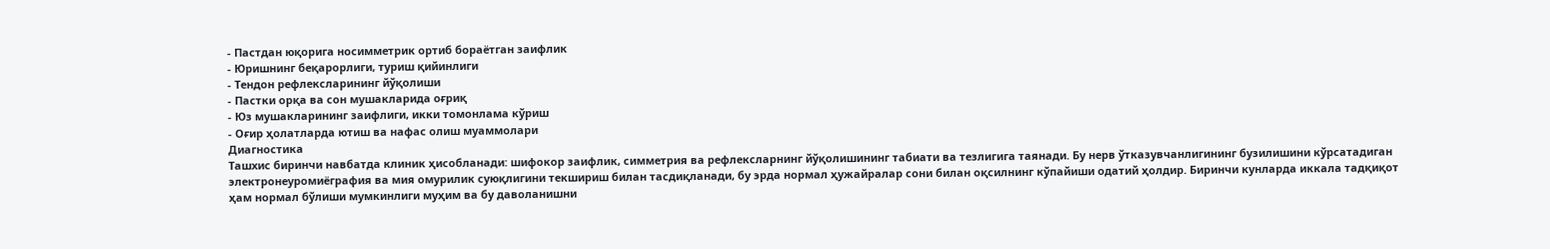- Пастдан юқорига носимметрик ортиб бораётган заифлик
- Юришнинг беқарорлиги, туриш қийинлиги
- Тендон рефлексларининг йўқолиши
- Пастки орқа ва сон мушакларида оғриқ
- Юз мушакларининг заифлиги, икки томонлама кўриш
- Оғир ҳолатларда ютиш ва нафас олиш муаммолари
Диагностика
Ташхис биринчи навбатда клиник ҳисобланади: шифокор заифлик, симметрия ва рефлексларнинг йўқолишининг табиати ва тезлигига таянади. Бу нерв ўтказувчанлигининг бузилишини кўрсатадиган электронеуромиёграфия ва мия омурилик суюқлигини текшириш билан тасдиқланади, бу эрда нормал ҳужайралар сони билан оқсилнинг кўпайиши одатий ҳолдир. Биринчи кунларда иккала тадқиқот ҳам нормал бўлиши мумкинлиги муҳим ва бу даволанишни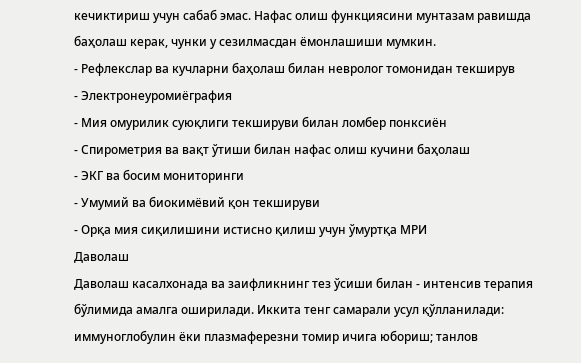кечиктириш учун сабаб эмас. Нафас олиш функциясини мунтазам равишда баҳолаш керак, чунки у сезилмасдан ёмонлашиши мумкин.
- Рефлекслар ва кучларни баҳолаш билан невролог томонидан текширув
- Электронеуромиёграфия
- Мия омурилик суюқлиги текшируви билан ломбер понксиён
- Спирометрия ва вақт ўтиши билан нафас олиш кучини баҳолаш
- ЭКГ ва босим мониторинги
- Умумий ва биокимёвий қон текшируви
- Орқа мия сиқилишини истисно қилиш учун ўмуртқа МРИ
Даволаш
Даволаш касалхонада ва заифликнинг тез ўсиши билан - интенсив терапия бўлимида амалга оширилади. Иккита тенг самарали усул қўлланилади: иммуноглобулин ёки плазмаферезни томир ичига юбориш; танлов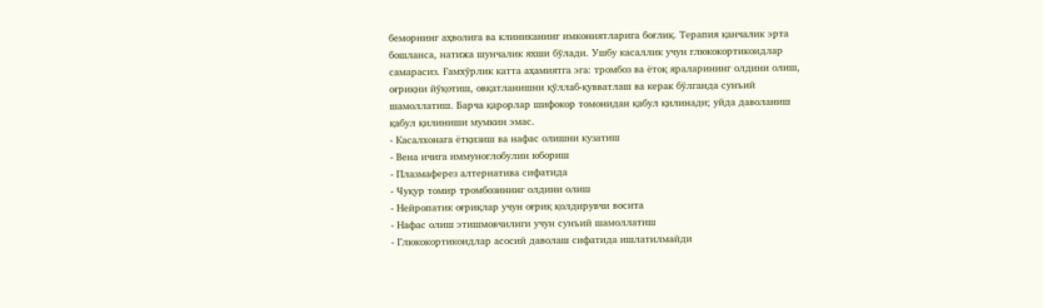беморнинг аҳволига ва клиниканинг имкониятларига боғлиқ. Терапия қанчалик эрта бошланса, натижа шунчалик яхши бўлади. Ушбу касаллик учун глюкокортикоидлар самарасиз. Ғамхўрлик катта аҳамиятга эга: тромбоз ва ётоқ яраларининг олдини олиш, оғриқни йўқотиш, овқатланишни қўллаб-қувватлаш ва керак бўлганда сунъий шамоллатиш. Барча қарорлар шифокор томонидан қабул қилинади; уйда даволаниш қабул қилиниши мумкин эмас.
- Касалхонага ётқизиш ва нафас олишни кузатиш
- Вена ичига иммуноглобулин юбориш
- Плазмаферез алтернатива сифатида
- Чуқур томир тромбозининг олдини олиш
- Нейропатик оғриқлар учун оғриқ қолдирувчи восита
- Нафас олиш этишмовчилиги учун сунъий шамоллатиш
- Глюкокортикоидлар асосий даволаш сифатида ишлатилмайди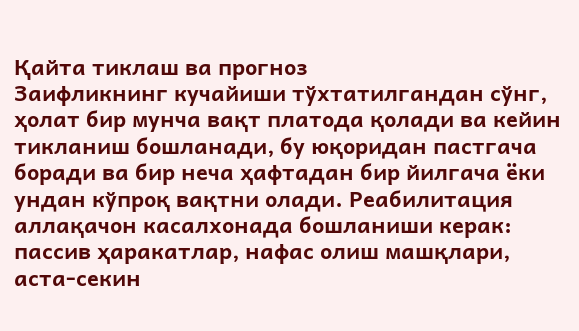Қайта тиклаш ва прогноз
Заифликнинг кучайиши тўхтатилгандан сўнг, ҳолат бир мунча вақт платода қолади ва кейин тикланиш бошланади, бу юқоридан пастгача боради ва бир неча ҳафтадан бир йилгача ёки ундан кўпроқ вақтни олади. Реабилитация аллақачон касалхонада бошланиши керак: пассив ҳаракатлар, нафас олиш машқлари, аста-секин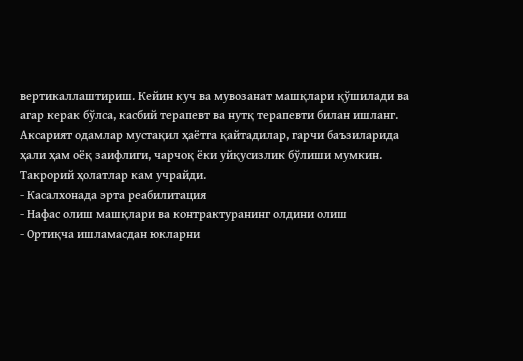вертикаллаштириш. Кейин куч ва мувозанат машқлари қўшилади ва агар керак бўлса, касбий терапевт ва нутқ терапевти билан ишланг. Аксарият одамлар мустақил ҳаётга қайтадилар, гарчи баъзиларида ҳали ҳам оёқ заифлиги, чарчоқ ёки уйқусизлик бўлиши мумкин. Такрорий ҳолатлар кам учрайди.
- Касалхонада эрта реабилитация
- Нафас олиш машқлари ва контрактуранинг олдини олиш
- Ортиқча ишламасдан юкларни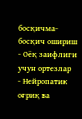босқичма-босқич ошириш
- Оёқ заифлиги учун ортезлар
- Нейропатик оғриқ ва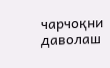чарчоқни даволаш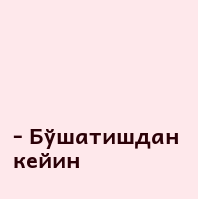- Бўшатишдан кейин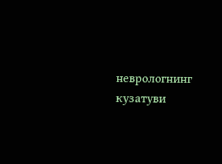неврологнинг кузатуви